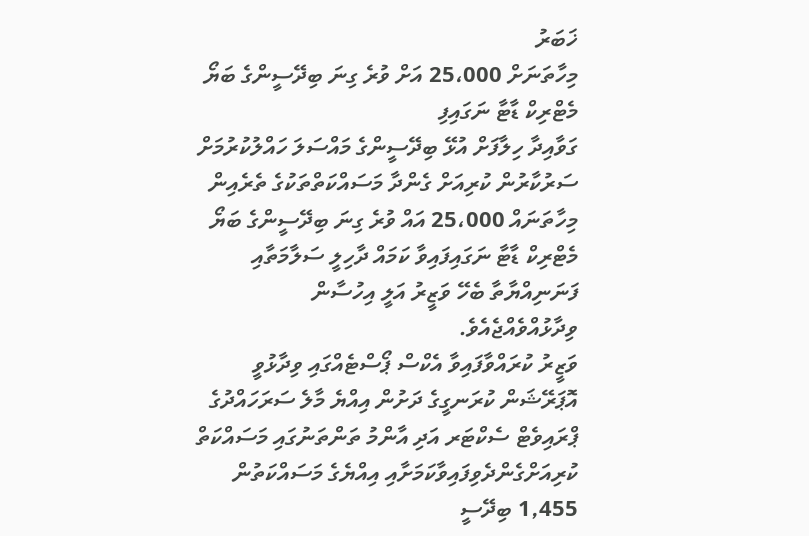ޚަބަރު
މިހާތަނަށް 25،000 އަށް ވުރެ ގިނަ ބިދޭސީންގެ ބަޔޯ މެޓްރިކް ޑާޓާ ނަގައިފި
ގަވާއިދާ ހިލާފަށް އުޅޭ ބިދޭސީންގެ މައްސަލަ ހައްލުކުރުމަށް ސަރުކާރުން ކުރިއަށް ގެންދާ މަސައްކަތްތަކުގެ ތެރެއިން މިހާތަނައް 25،000 އައް ވުރެ ގިނަ ބިދޭސީންގެ ބަޔޯ މެޓްރިކް ޑާޓާ ނަގައިފައިވާ ކަމައް ދާހިލީ ސަލާމަތާއި ފަނަނިއްޔާތާ ބެހޭ ވަޒީރު އަލީ އިހުސާން ވިދާޅުއްވެއްޖެއެވެ.
ވަޒީރު ކުރައްވާފައިވާ އެކްސް ޕޯސްޓެއްގައި ވިދާޅުވީ އޮޕަރޭޝަން ކުރަނގީގެ ދަށުން އިއްޔެ މާލެ ސަރަހައްދުގެ ޕްރައިވެޓް ސެކްޓަރ އަދި އާންމު ތަންތަނުގައި މަސައްކަތް ކުރިއަށްގެންދެވިފައިވާކަމަށާއި އިއްޔެގެ މަސައްކަތުން 1,455 ބިދޭސީ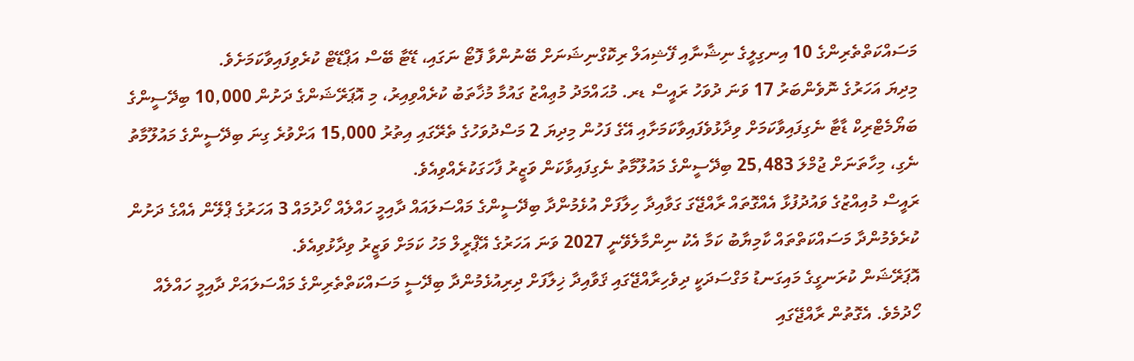މަސައްކަތްތެރިންގެ 10 އިނގިލީގެ ނިޝާނާއި ފޭޝިއަލް ރިކޮގްނިޝަނަށް ބޭނުންވާ ފޮޓޯ ނަގައި، ޑޭޓާ ބޭސް އަޕްޑޭޓް ކުރެވިފައިވާކަމަށެވެ.
މިދިޔަ އަހަރުގެ ނޮވެންބަރު 17 ވަނަ ދުވަހު ރައީސް ޑރ. މުޙައްމަދު މުޢިއްޒު ގައުމާ މުޚާތަބު ކުރެއްވިއިރު، މި އޮޕަރޭޝަންގެ ދަށުން 10,000 ބިދޭސީންގެ ބަޔޯމެޓްރިކް ޑާޓާ ނެގިފައިވާކަމަށް ވިދާޅުވެފައިވާކަމަށާއި އޭގެ ފަހުން މިދިޔަ 2 މަސްދުވަހުގެ ތެރޭގައި އިތުރު 15,000 އަށްވުރެ ގިނަ ބިދޭސީންގެ މައުލޫމާތު ނެގި، މިހާތަނަށް ޖުމްލަ 25,483 ބިދޭސީންގެ މައުލޫމާތު ނެގިފައިވާކަން ވަޒީރު ފާހަގަކުރެއްވިއެވެ.
ރައީސް މުއިއްޒުގެ ވައުދުފުޅާ އެއްގޮތައް ރާއްޖޭގަ ގަވާއިދާ ހިލާފަށް އުޅެމުންދާ ބިދޭސީންގެ މައްސަލައައް ދާއިމީ ހައްލެއް ހޯދުމައް 3 އަހަރުގެ ޕްލޭން އެއްގެ ދަށުން ކުރެވެމުންދާ މަސައްކަތްތައް ކާމިޔާބު ކަމާ އެކު ނިންމާލެވޭނީ 2027 ވަނަ އަހަރުގެ އޭޕްރީލް މަހު ކަމަށް ވަޒީރު ވިދާޅުވިއެވެ.
އޮޕަރޭޝަން ކުރަނގީގެ މައިގަނޑު މަގްސަދަކީ ދިވެހިރާއްޖޭގައި ޤަވާއިދާ ޚިލާފަށް ދިރިއުޅެމުންދާ ބިދޭސީ މަސައްކަތްތެރިންގެ މައްސަލައަށް ދާއިމީ ހައްލެއް ހޯދުމެވެ. އެގޮތުން ރާއްޖޭގައި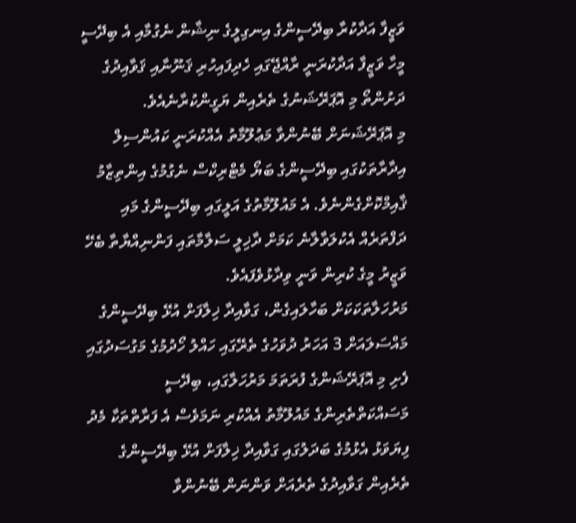ވަޒީފާ އަދާކުރާ ބިދޭސީންގެ އިނގިލީގެ ނިޝާން ނެގުމާއި އެ ބިދޭސީ މީހާ ވަޒީފާ އަދާކުރަނީ ރާއްޖޭގައި ހެދިފައިހުރި ޤަނޫނާއި ޤަވާއިދުގެ ދަށުންތޯ މި އޮޕަރޭޝަނުގެ ތެރެއިން ޔަގީންކުރާނެއެވެ.
މި އޮޕަރޭޝަނަށް ބޭނުންވާ މަޢުލޫމާތު އެއްކުރަނީ ކައުންސިލް އިދާރާތަކުގައި ބިދޭސީންގެ ބަޔޯ މެޓްރިކްސް ނެގުމުގެ އިންތިޒާމު ޤާއިމްކޮށްގެންނެވެ. އެ މައުލޫމާތުގެ އަލީގައި ބިދޭސީންގެ މައި ދަފްތަރެއް އެކުލަވާލާނެ ކަމަށް ދާޚިލީ ސަލާމާތައި ފަންނިއްޔާތާ ބެހޭ ވަޒީރު މީގެ ކުރިން ވަނީ ވިދާޅުވެފައެވެ.
މަރުހަލާތަކަކަށް ބަހާލައިގެން، ގަވާއިދާ ޚިލާފަށް އުޅޭ ބިދޭސީންގެ މައްސަލައަށް 3 އަހަރު ދުވަހުގެ ތެރޭގައި ހައްލު ހޯދުމުގެ މަގުސަދުގައި ފެށި މި އޮޕަރޭޝަންގެ ފުރަތަމަ މަރުހަލާގައި، ބިދޭސީ މަސައްކަތްތެރިންގެ މައުލޫމާތު އެއްކުރި ނަމަވެސް އެ ފަރާތްތަކާ މެދު ފިޔަވަޅު އެޅުމުގެ ބަދަލުގައި ގަވާއިދާ ޚިލާފަށް އުޅޭ ބިދޭސީންގެ ތެރެއިން ގަވާއިދުގެ ތެރެއަށް ވަންނަން ބޭނުންވާ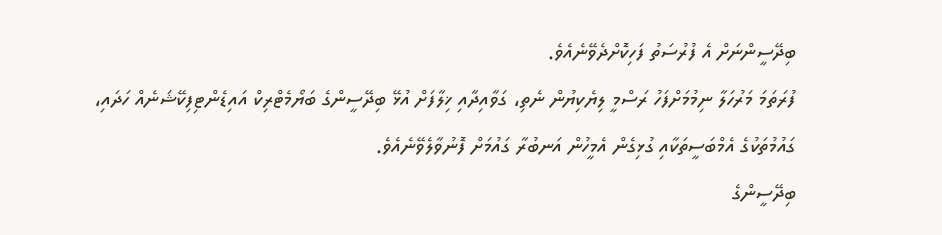ބިދޭސީންނަށް އެ ފުރުސަތު ފަހިކޮށްދެވޭނެއެވެ.
ފުރަތަމަ މަރުހަލާ ނިމުމަށްފަހު ރަސްމީ ލިޔެކިޔުން ނެތި، ގަވާއިދާއި ޚިލާފަށް އުޅޭ ބިދޭސީންގެ ބަޔޯމެޓްރިކް އައިޑެންޓިފިކޭޝަނެއް ހަދައި، ގައުމުތަކުގެ އެމްބަސީތަކާއި ގުޅިގެން އެމީހުން އަނބުރާ ގައުމަށް ފޮނުވާލެވޭނެއެވެ.
ބިދޭސީންގެ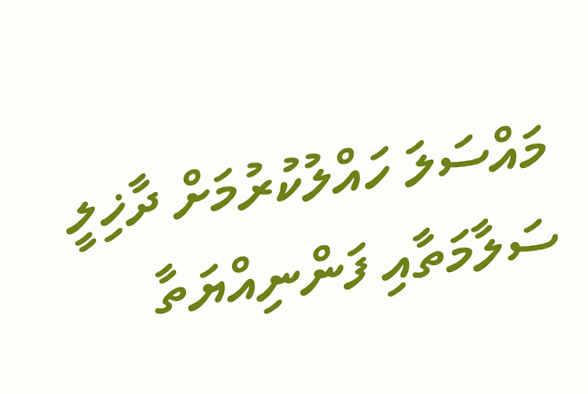މައްސަލަ ހައްލުކުރުމަށް ދާޚިލީ ސަލާމަތާއި ފަންނިއްޔަތާ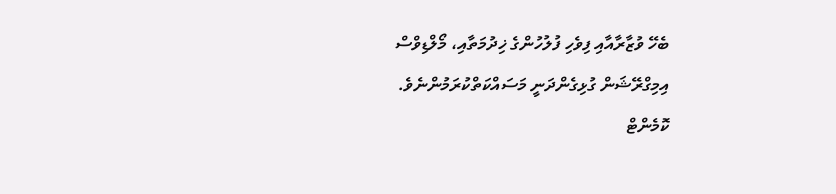ބެހޭ ވުޒާރާއާއި ފިވެހި ފުލުހުންގެ ޚިދުމަތާއި، މޯލްޑިވްސް އިމިގްރޭޝަން ގުޅިގެންދަނީ މަސައްކަތްކުރަމުންނެވެ.
ކޮމެންޓް